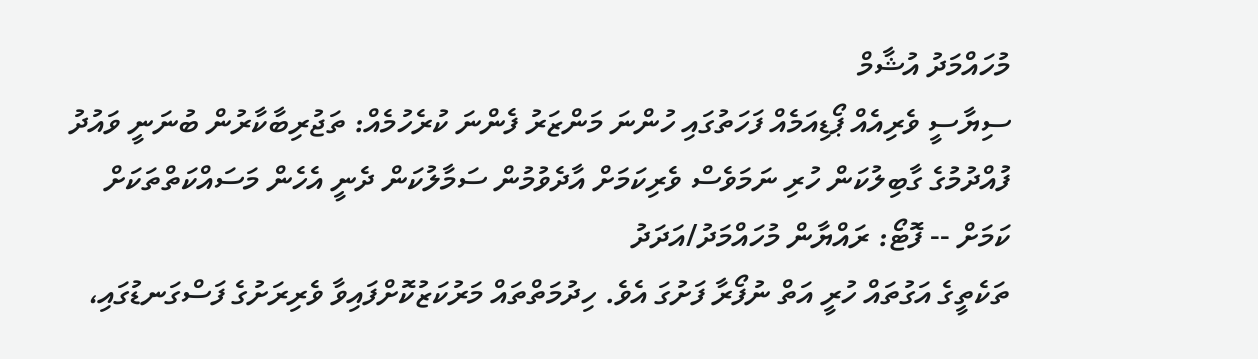މުހައްމަދު އުޝާމް
ސިޔާސީ ވެރިއެއް ޕޯޑިއަމެއް ފަހަތުގައި ހުންނަ މަންޒަރު ފެންނަ ކުރެހުމެއް: ތަޖުރިބާކާރުން ބުނަނީ ވައުދު ފުއްދުމުގެ ގާބިލުކަން ހުރި ނަމަވެސް ވެރިކަމަށް އާދެވުމުން ސަމާލުކަން ދެނީ އެހެން މަސައްކަތްތަކަށް ކަމަށް -- ފޮޓޯ: ރައްޔާން މުހައްމަދު/އަދަދު
ތަކެތީގެ އަގުތައް ހުރީ އަތް ނުފޯރާ ފަށުގަ އެވެ. ހިދުމަތްތައް މަރުކަޒުކޮށްފައިވާ ވެރިރަށުގެ ފަސްގަނޑުގައި،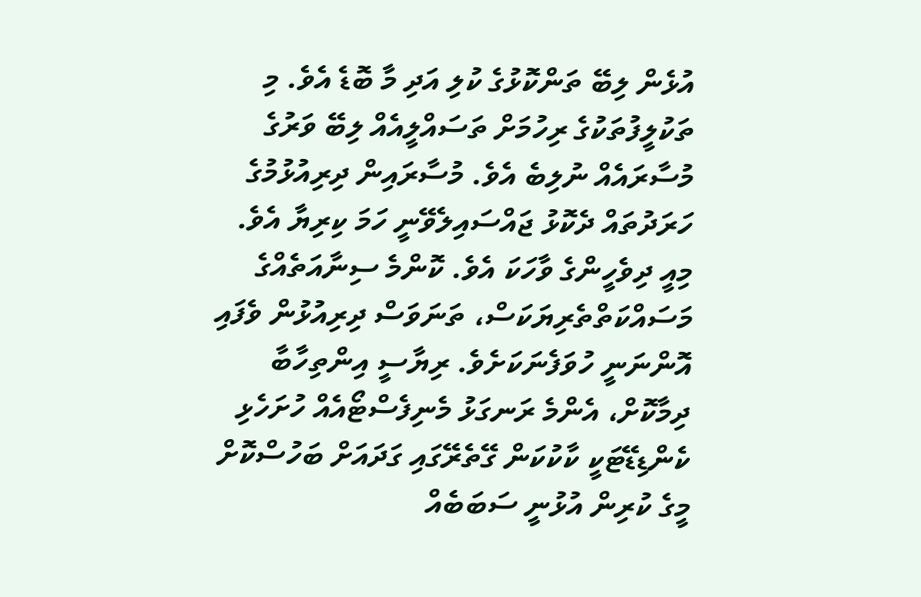އުޅެން ލިބޭ ތަންކޮޅުގެ ކުލި އަދި މާ ބޮޑެ އެވެ. މި ތަކުލީފުތަކުގެ ރިހުމަށް ތަސައްލީއެއް ލިބޭ ވަރުގެ މުސާރައެއް ނުލިބެ އެވެ. މުސާރައިން ދިރިއުޅުމުގެ ހަރަދުތައް ދެކޮޅު ޖައްސައިލެވޭނީ ހަމަ ކިރިޔާ އެވެ.
މިއީ ދިވެހީންގެ ވާހަކަ އެވެ. ކޮންމެ ސިނާއަތެއްގެ މަސައްކަތްތެރިޔަކަސް، ތަނަވަސް ދިރިއުޅުން ވެފައި އޮންނަނީ ހުވަފެނަކަށެވެ. ރިޔާސީ އިންތިހާބާ ދިމާކޮށް، އެންމެ ރަނގަޅު މެނިފެސްޓޯއެއް ހުށަހެޅި ކެންޑިޑޭޓަކީ ކާކުކަން ގޭތެރޭގައި ގަދައަށް ބަހުސްކޮށް މީގެ ކުރިން އުޅުނީ ސަބަބެއް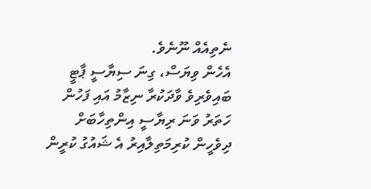ނެތިއެއް ނޫނެވެ.
އެހެން ވިޔަސް، ގިނަ ސިޔާސީ ޕާޓީ ބައިވެރިވެ ވާދަކުރާ ނިޒާމު އައި ފަހުން ހަތަރު ވަނަ ރިޔާސީ އިންތިހާބަށް ދިވެހީން ކުރިމަތިލާއިރު އެ ޝައުގު ކުރީން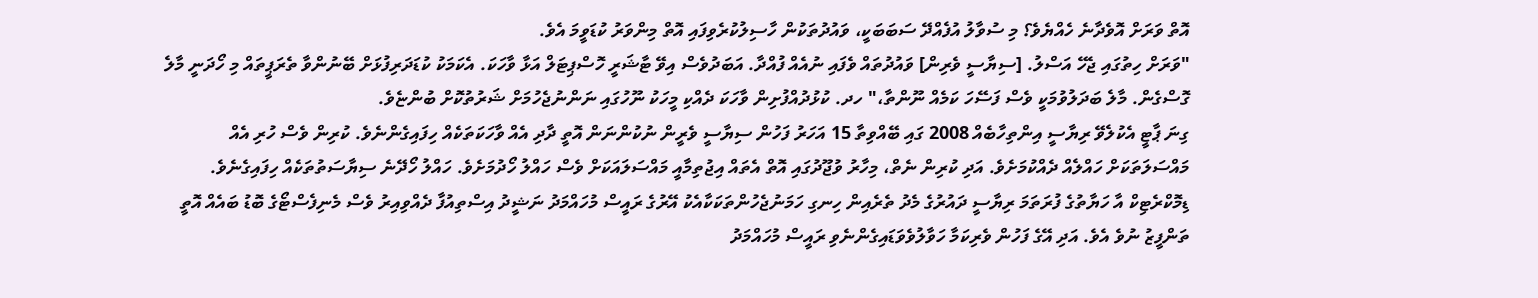އޮތް ވަރަށް އޮވެދާނެ ހެއްޔެވެ؟ މި ސުވާލު އުފެއްދޭ ސަބަބަކީ، ވައުދުތަކުން ހާސިލުކުރެވިފައި އޮތް މިންވަރު ކުޑަވީމަ އެވެ.
"ވަރަށް ހިތުގައި ޖެހޭ އަސްލު. [ސިޔާސީ ވެރިން] ވައުދުތައް ވެފައި ނުއެއް ފުއްދާ. އަބަދުވެސް އިވޭ ޓާޝަރީ ހޮސްޕިޓަލް އަޅާ ވާހަކަ. އެކަމަކު ކުޑަދަރިފުޅަށް ބޭނުންވާ ތެރަޕީތައް މި ހޯދަނީ މާލެ ގޮސްގެން. މާލެ ބަދަލުވުމަކީ ވެސް ފަސޭހަ ކަމެއް ނޫންތާ،" ހދ. ކުޅުދުއްފުށިން ވާހަކަ ދެއްކި މީހަކު ނޫހުގައި ނަންނުޖެހުމަށް ޝަރުތުކޮށް ބުންޏެވެ.
ގިނަ ޕާޓީ އެކުލެވޭ ރިޔާސީ އިންތިހާބެއް 2008 ގައި ބޭއްވިތާ 15 އަހަރު ފަހުން ސިޔާސީ ވެރީން ނުކުންނަން އޮތީ ދާދި އެއް ވާހަކަތަކެއް ހިފައިގެންނެވެ. ކުރިން ވެސް ހުރި އެއް މައްސަލަތަކަށް ހައްލެއް ދެއްކުމަށެވެ. އަދި ކުރިން ނެތް، މިހާރު ވުޖޫދުގައި އޮތް އެތައް އިޖުތިމާއީ މައްސަލައަކަށް ވެސް ހައްލު ހޯދުމަށެވެ. ހައްލު ހޯދޭނެ ސިޔާސަތުތަކެއް ހިފައިގެނެވެ.
ޑިމޮކްރެޓިކް އާ ހަޔާތުގެ ފުރަތަމަ ރިޔާސީ ދައުރުގެ މެދު ތެރެއިން ހިނގި ހަމަނުޖެހުންތަކަކާއެކު އޭރުގެ ރައީސް މުހައްމަދު ނަޝީދު އިސްތިއުފާ ދެއްވިއިރު ވެސް މެނިފެސްޓޯގެ ބޮޑު ބައެއް އޮތީ ތަންފީޒު ނުވެ އެވެ. އަދި އޭގެ ފަހުން ވެރިކަމާ ހަވާލުވެވަޑައިގެންނެވި ރައީސް މުހައްމަދު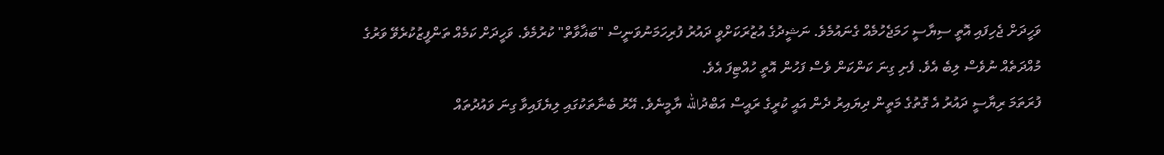ވަހީދަށް ޖެހިފައި އޮތީ ސިޔާސީ ހަމަޖެހުމެއް ގެނައުމެވެ. ނަޝީދުގެ އުޒުރަކަށްވީ ދައުރު ފުރިހަމަނުވަނީސް "ބަޣާވާތް" ކުރުމެވެ. ވަހީދަށް ކަމެއް ތަންފީޒުކުރެވޭ ވަރުގެ މުއްދަތެއް ނުވެސް ލިބެ އެވެ. ފެށި ގިނަ ކަންކަން ވެސް ފަހުން އޮތީ ހުއްޓިފަ އެވެ.
ފުރަތަމަ ރިޔާސީ ދައުރު އެ ގޮތުގެ މަތީން ދިޔައިރު ދެން އައީ ކުރީގެ ރައީސް އަބްދުالله ޔާމީނެވެ. އޭރު ބެނާތަކުގައި ލިޔެފައިވާ ގިނަ ވައުދުތައް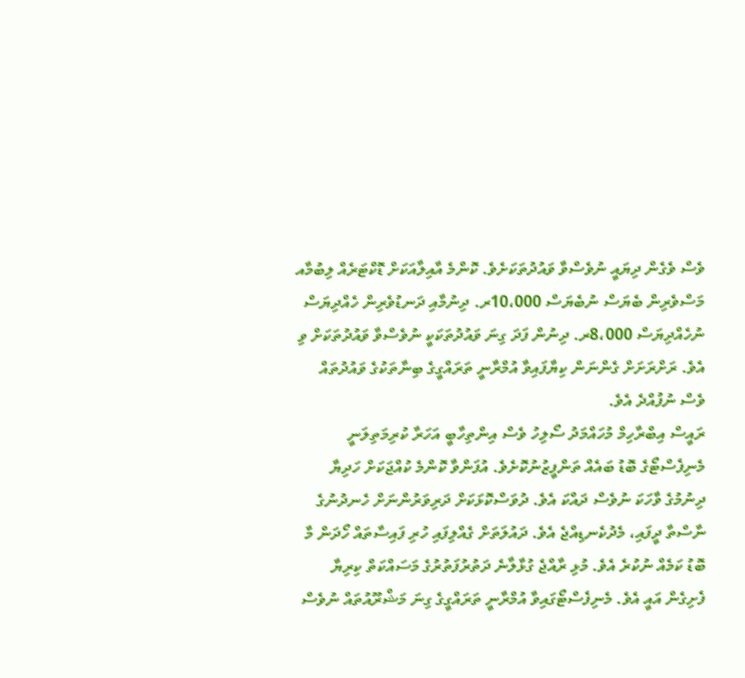ވެސް ވެގެން ދިޔައީ ނުވެސްވާ ވައުދުތަކަށެވެ. ކޮންމެ އާއިލާއަކަށް ޑޮކްޓަރެއް ލިބުމާއ މަސްވެރިން ބެޔަސް ނުބެޔަސް 10،000ރ. ދިނުމާއި ދަނޑުވެރިން ހެއްދިޔަސް ނުހެއްދިޔަސް 8،000ރ. ދިނުން ފަދަ ގިނަ ވައުދުތަކަކީ ނުވެސްވާ ވައުދުތަކަށް ވި އެވެ. ރަށްރަށަށް ގެންނަން ކިޔާފައިވާ އުމްރާނީ ތަރައްގީގެ ބިނާތަކުގެ ވައުދުތައް ވެސް ނުފުއްދެ އެވެ.
ރައީސް އިބްރާހިމް މުހައްމަދު ސޯލިހު ވެސް އިންތިހާބީ އަހަރާ ކުރިމަތިލަނީ މެނިފެސްޓޯގެ ބޮޑު ބައެއް ތަންފީޒުނުކޮށެވެ. އުފަންވާ ކޮންމެ ކުއްޖަކަށް ހަދިޔާ ދިނުމުގެ ވާހަކަ ނުވެސް ދައްކަ އެވެ. ދުވަސްކޮޅަކަށް ދަރިވަރުންނަށް ހެނދުނުގެ ނާސްތާ ދީފައި، މެދުކެނޑިއްޖެ އެވެ. ދައުލަތަށް ގެއްލިފައި ހުރި ފައިސާތައް ހޯދަން މާ ބޮޑު ކަމެއް ނުކުރެ އެވެ. މުޅި ރާއްޖެ ގުޅާލާނެ ދަތުރުފަތުރުގެ މަސައްކަތް ކިރިޔާ ފެށިގެން އައީ އެވެ. މެނިފެސްޓޯގައިވާ އުމްރާނީ ތަރައްގީގެ ގިނަ މަޝްރޫއުތައް ނުވެސް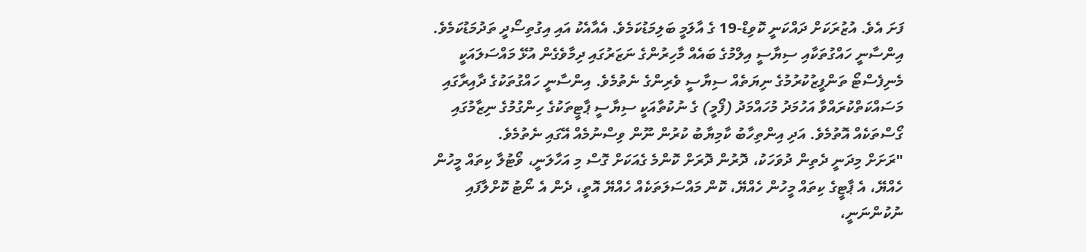ފަށަ އެވެ. އުޒުރަކަށް ދައްކަނީ ކޮވިޑް-19 ގެ އާލަމީ ބަލިމަޑުކަމެވެ. އެއާއެކު އައި އިގުތިސޯދީ ތަދުމަޑުކަމެވެ.
އިންސާނީ ހައްގުތަކާއި ސިޔާސީ އިލްމުގެ ބައެއް މާހިރުންގެ ނަޒަރުގައި ދިމާވެގެން އުޅޭ މައްސަލައަކީ މެނިފެސްޓޯ ތަންފީޒުކުރުމުގެ ނިޔަތެއް ސިޔާސީ ވެރިންގެ ނެތުމެވެ. އިންސާނީ ހައްގުތަކުގެ ދާއިރާގައި މަސައްކަތްކުރައްވާ އަހުމަދު މުހައްމަދު (ފޯމީ) ގެ ނުކުތާއަކީ ސިޔާސީ ޕާޓީތަކުގެ ހިންގުމުގެ ނިޒާމުގައި ގޯސްތަކެއް އޮތުމެވެ. އަދި އިންތިހާބު ކާމިޔާބު ކުރުން ނޫން ވިސްނުމެއް އޭގައި ނެތުމެވެ.
"ރަށަށް މިދަނީ ދެތިން ދުވަހަކު، ދޮރުން ދޮރަށް ކޮންމެ ގެއަކަށް ގޮސް މި އަހާލަނީ، ވޯޓުލާ ކިތައް މީހުން ހެއްޔޭ، އެ ޕާޓީގެ ކިތައް މީހުން ހެއްޔޭ، ކޮން މައްސަލަތަކެއް ހެއްޔޭ އޮތީ، ދެން އެ ނޯޓު ކޮށްލާފައި ނުކުންނަނީ،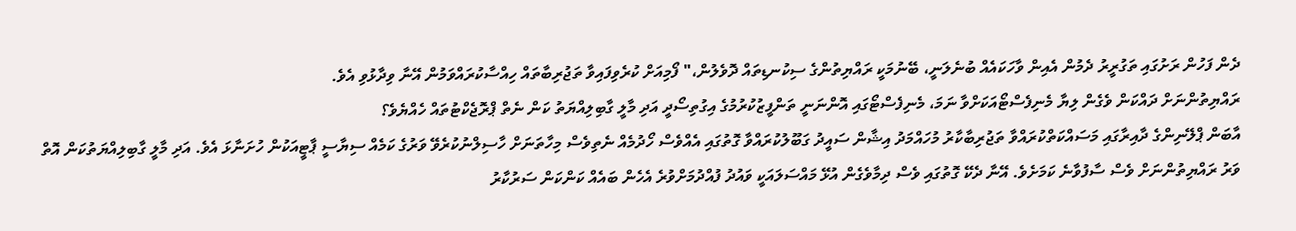ދެން ފަހުން ރަށުގައި ތަގުރީރު ދެމުން އެއިން ވާހަކައެއް ބުނެލަނީ، ބޭނުމަކީ ރައްޔިތުންގެ ސިކުނޑިތައް ދޮވެލުން،" ފޯމިއަށް ކުރެވިފައިވާ ތަޖުރިބާތައް ހިއްސާކުރައްވަމުން އޭނާ ވިދާޅުވި އެވެ.
ރައްޔިތުންނަށް ދައްކަން ވެގެން ލިޔާ މެނިފެސްޓޯއަކަށްވާ ނަމަ، މެނިފެސްޓޯގައި އޮންނަނީ ތަންފީޒުކުރުމުގެ އިގުތިސޯދީ އަދި މާލީ ގާބިލިއްޔަތު ކަން ނެތް ޕްރޮޖެކްޓުތައް ހެއްޔެވެ؟
އާބަން ޕްލޭނިންގެ ދާއިރާގައި މަސައްކަތްކުރައްވާ ތަޖުރިބާކާރު މުހައްމަދު އިޝާން ސައީދު ގަބޫލުކުރައްވާ ގޮތުގައި އެއްވެސް ހޯދުމެއް ނެތިވެސް މިހާތަނަށް ހާސިލްނުކުރެވޭ ވަރުގެ ކަމެއް ސިޔާސީ ޕާޓީއަކުން ހުށަނާޅަ އެވެ. އަދި މާލީ ގާބިލިއްޔަތުކަން އޮތް ވަރު ރައްޔިތުންނަށް ވެސް ސާފުވާނެ ކަމަށެވެ. އޭނާ ދެކޭ ގޮތުގައި ވެސް ދިމާވެގެން އުޅޭ މައްސަލައަކީ ވައުދު ފުއްދުމަށްވުރެ އެހެން ބައެއް ކަންކަން ސަރުކާރު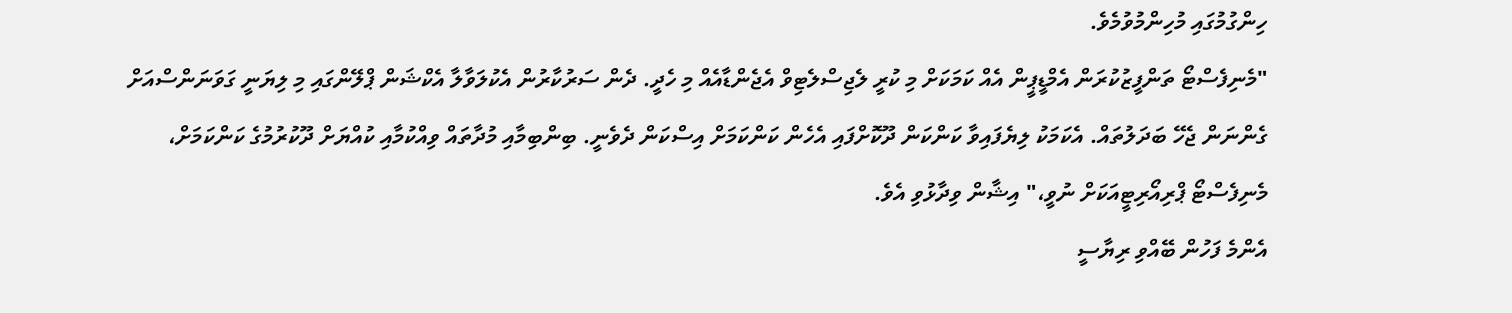ހިންގުމުގައި މުހިންމުވުމެވެ.
"މެނިފެސްޓޯ ތަންފީޒުކުރަން އެމްޑީޕީން އެއް ކަމަކަށް މި ކުރީ ލެޖިސްލެޓިވް އެޖެންޑާއެއް މި ހެދީ. ދެން ސަރުކާރުން އެކުލަވާލާ އެކްޝަން ޕްލޭންގައި މި ލިޔަނީ ގަވަނަންސްއަށް ގެންނަން ޖެހޭ ބަދަލުތައް. އެކަމަކު ލިޔެފައިވާ ކަންކަން ދޫކޮށްފައި އެހެން ކަންކަމަށް އިސްކަން ދެވެނީ. ބިންބިމާއި މުދާތައް ވިއްކުމާއި ކުއްޔަށް ދޫކުރުމުގެ ކަންކަމަށް، މެނިފެސްޓޯ ޕްރިއޯރިޓީއަކަށް ނުވީ،" އިޝާން ވިދާޅުވި އެވެ.
އެންމެ ފަހުން ބޭއްވި ރިޔާސީ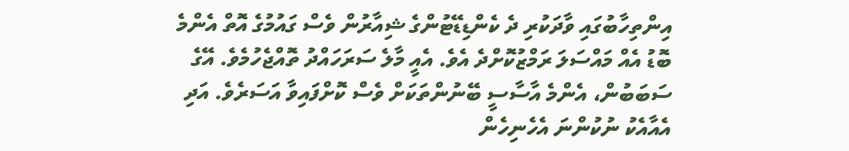އިންތިހާބުގައި ވާދަކުރި ދެ ކެންޑިޑޭޓުންގެ ޝިއާރުން ވެސް ގައުމުގެ އޮތް އެންމެ ބޮޑު އެއް މައްސަލަ ރަމްޒުކޮށްދެ އެވެ. އެއީ މާލެ ސަރަހައްދު ތޮއްޖެހުމެވެ. އޭގެ ސަބަބުން، އެންމެ އާސާސީ ބޭނުންތަކަށް ވެސް ކޮށްފައިވާ އަސަރެވެ. އަދި އެއާއެކު ނުކުންނަ އެހެނިހެން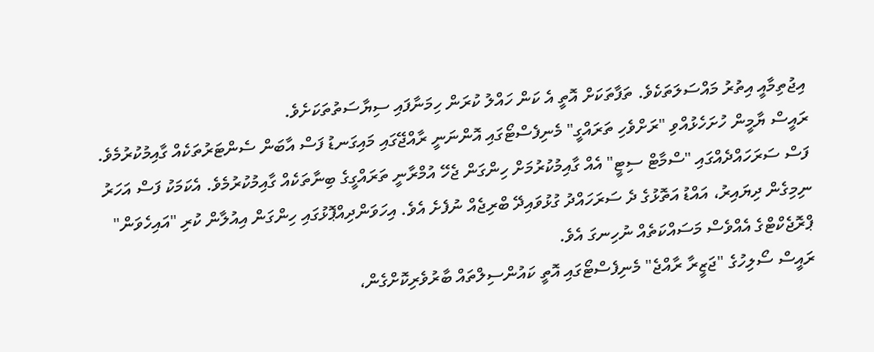އިޖުތިމާއީ އިތުރު މައްސަލަތަކެވެ. ތަފާތަކަށް އޮތީ އެ ކަން ހައްލު ކުރަން ހިމަނާފައި ސިޔާސަތުތަކަށެވެ.
ރައީސް ޔާމީން ހުށަހެޅުއްވި "ރަށްވެހި ތަރައްގީ" މެނިފެސްޓޯގައި އޮންނަނީ ރާއްޖޭގައި މައިގަނޑު ފަސް އާބަން ސެންޓަރުތަކެއް ގާއިމުކުރުމެވެ. ފަސް ސަރަހައްދެއްގައި "ސްމާޓް ސިޓީ" އެއް ގާއިމުކުރުމަށް ހިންގަން ޖެހޭ އުމްރާނީ ތަރައްގީގެ ބިނާތަކެއް ގާއިމުކުރުމެވެ. އެކަމަކު ފަސް އަހަރު ނިމިގެން ދިޔައިރު، އައްޑު އަތޮޅުގެ ދެ ސަރަހައްދު ގުޅުވައިދޭ ބްރިޖެއް ނުފެށެ އެވެ. އިހަވަންދިއްޕޮޅުގައި ހިންގަން އިއުލާން ކުރި "އައިހެވަން" ޕްރޮޖެކްޓްގެ އެއްވެސް މަސައްކަތެއް ނުހިނގަ އެވެ.
ރައީސް ސޯލިހުގެ "ޖަޒީރާ ރާއްޖެ" މެނިފެސްޓޯގައި އޮތީ ކައުންސިލްތައް ބާރުވެރިކޮށްގެން،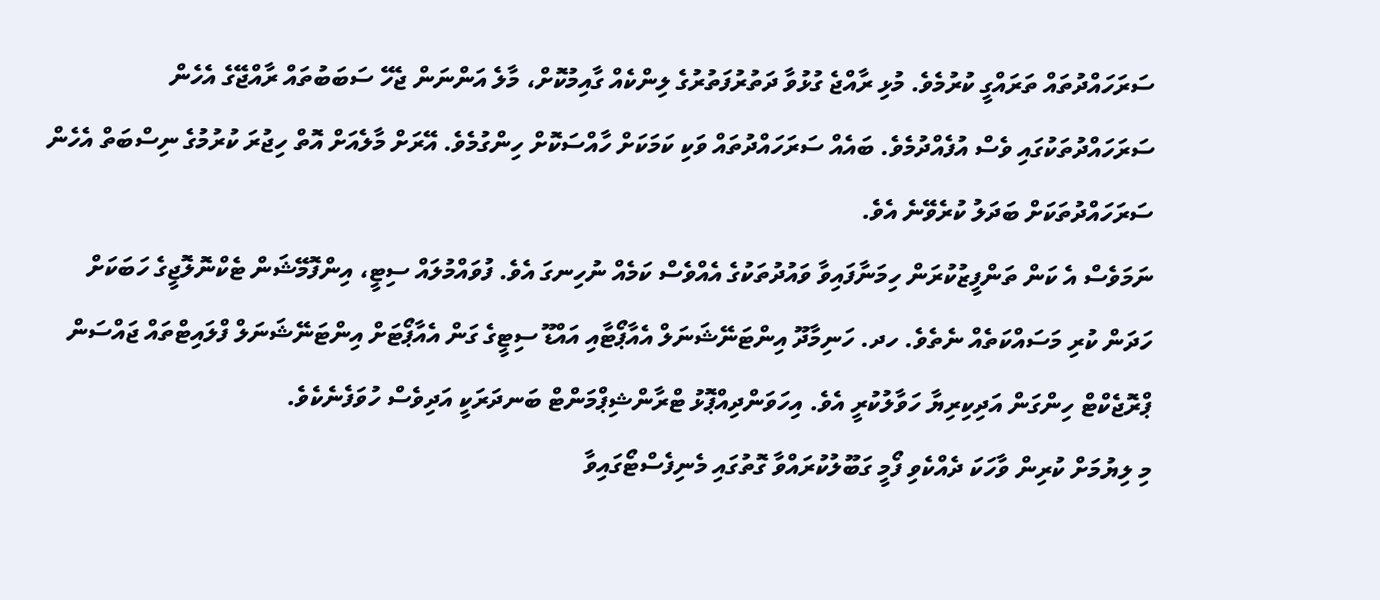ސަރަހައްދުތައް ތަރައްގީ ކުރުމެވެ. މުޅި ރާއްޖެ ގުޅުވާ ދަތުރުފަތުރުގެ ލިންކެއް ގާއިމުކޮށް، މާލެ އަންނަން ޖެހޭ ސަބަބުތައް ރާއްޖޭގެ އެހެން ސަރަހައްދުތަކުގައި ވެސް އުފެއްދުމެވެ. ބައެއް ސަރަހައްދުތައް ވަކި ކަމަކަށް ހާއްސަކޮށް ހިންގުމެވެ. އޭރަށް މާލެއަށް އޮތް ހިޖުރަ ކުރުމުގެ ނިސްބަތް އެހެން ސަރަހައްދުތަކަށް ބަދަލު ކުރެވޭނެ އެވެ.
ނަމަވެސް އެ ކަން ތަންފީޒުކުރަން ހިމަނާފައިވާ ވައުދުތަކުގެ އެއްވެސް ކަމެއް ނުހިނގަ އެވެ. ފުވައްމުލައް ސިޓީ، އިންފޮމޭޝަން ޓެކްނޮލޮޖީގެ ހަބަކަށް ހަދަން ކުރި މަސައްކަތެއް ނެތެވެ. ހދ. ހަނިމާދޫ އިންޓަނޭޝަނަލް އެއާޕޯޓާއި އައްޑޫ ސިޓީގެ ގަން އެއާޕޯޓަށް އިންޓަނޭޝަނަލް ފްލައިޓްތައް ޖައްސަން ޕްރޮޖެކްޓް ހިންގަން އަދިކިރިޔާ ހަވާލުކުރީ އެވެ. އިހަވަންދިއްޕޮޅު ޓްރާންޝިޕްމަންޓް ބަނދަރަކީ އަދިވެސް ހުވަފެނެކެވެ.
މި ލިޔުމަށް ކުރިން ވާހަކަ ދެއްކެވި ފޯމީ ގަބޫލުކުރައްވާ ގޮތުގައި މެނިފެސްޓޯގައިވާ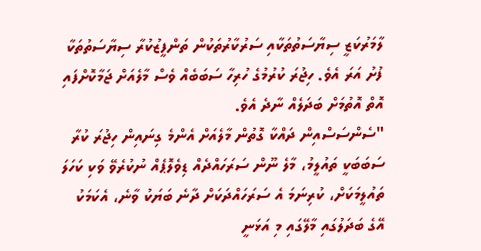ލާމަރުކަޒީ ސިޔާސަތުތަކާއި ސަރުކާރުތަކުން ތަންފީޒުކުރާ ސިޔާސަތުތަކާ ފުށު އަރަ އެވެ. ހިޖުރަ ކުރުމުގެ ހުރިހާ ސަބަބެއް ވެސް މާލެއަށް ޖަމާކޮށްފައި އޮތް އޮތުމަށް ބަދަލެއް ނާދެ އެވެ.
"ސެންސަސްއިން ދައްކާ ގޮތުން މާލެއަށް އެންމެ ގިނައިން ހިޖުރަ ކުރާ ސަބަބަކީ ތައުލީމު، މާލެ ނޫން ސަރަހައްދެއް ޑިވެލޮޕެއް ނުކުރެވޭ ވަކި ކަހަލަ ތައުލީމަކަށް، ކުރިނަމަ އެ ސަރަހައްދަކަށް ދާނެ ބަޔަކު ވާނެ، އެކަމަކު އޭގެ ބަދަލުގައި މާލޭގައި މި އަޅަނީ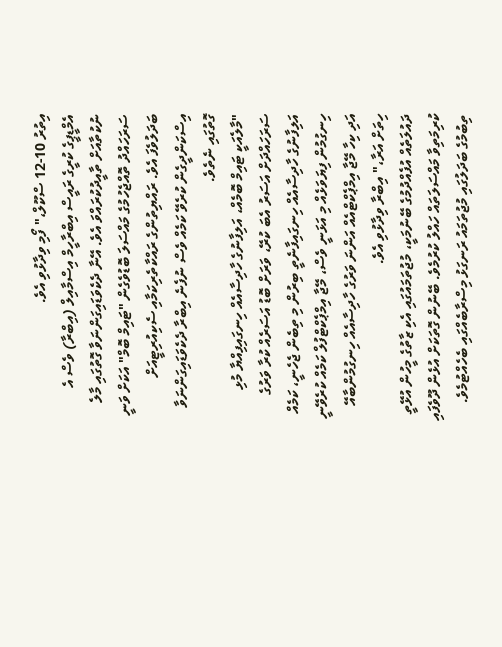އިތުރު 10-12 ސްކޫލް،" ފޯމި ވިދާޅުވި އެވެ.
އެމްޑީޕީގެ ކުރީގެ ރައީސް އިބްރާހީމް އިސްމާއިލް (އިބްރާ) ވެސް އެ ނުކުތާއަށް ތާއީދުކުރައްވަ އެވެ. އޭނާ ދެކެވަޑައިގަންނަވާ ގޮތުގައި މާލެ ސަރަހައްދު ތޮއްޖެހުމުގެ މައްސަލަ ބޮޑުވެގެން "ޓައިމް ބޮމް" އަކަށް ވަނީ ބަދަލުވެފަ އެވެ. ރައްޔިތުންގެ ރައްކާތެރިކަމާއި ސެކިއުރިޓީއަށް އިސްކަންދީގެން ކުރެވޭ ކަމެއް ވެސް ނުފެނެ އިބްރާ ދެކެވަޑައިގަންނަވާ ގޮތުގައި ނެތެވެ.
"މާލެއަކީ ޓައިމް ބޮމެއް، އަލިފާނުގެ ހާދިސާއެއް ހިނގައިފިއްޔާ މުޅި ސަރަހައްދަށް އަސަރު އެބަ ކުރޭ، ވަރަށް ބޮޑު އަސަރެއް ކުރާ ވަރުގެ އަލިފާނުގެ ހާދިސާއެއް ހިނގައިފާނެތީ ބިރުން މި ތިބެން ޖެހެނީ، ކަމެއް ހިނގުމުން ފިޔަވަޅެއް މި އަޅަނީ ވެސް، މޭޖާ އިމްޕެކްޓްފުލް ކަމެއް ކުރެވޭނީ އަދި ކިހާ މޭޖާ އިމްޕެކްޓްއެއް އަންނަ ވަރުގެ ހާދިސާއެއް ހިނގުމުންބާއޭ ހިތަށް އަރާ،" އިބްރާ ވިދާޅުވި އެވެ.
ދައުލަތެއް އުފެއްދުމުގެ ބޭނުމަކީ، މުޖުތަމައުގައި އެކި ޒާތުގެ މީހުން އުޅޭތީ ކުރިމަތިވާ މައްސަލަތައް ހައްލު ކުރުމެވެ. ބޭނުން ގޮތަކަށް އުޅެން ދޫވެފައި ތިބުމުގެ ބަދަލުގައި މުޖުތަމައު ރަނގަޅު މިސްރާބެއްގައި ބެހެއްޓުމެވެ.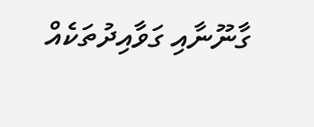ގާނޫނާއި ގަވާއިދުތަކެއް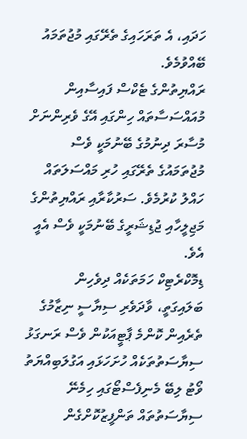ހަދައި، އެ ތަރަހައިގެ ތެރޭގައި މުޖުތަމައު ބޭއްވުމެވެ.
ރައްޔިތުންގެ ޓެކްސް ފައިސާއިން މުއައްސަސާތައް ހިންގައި އޭގެ ވެރިންނަށް މުސާރަ ދިނުމުގެ ބޭނުމަކީ ވެސް މުޖުތަމައުގެ ތެރޭގައި ހުރި މައްސަލަތައް ހައްލު ކުރުމެވެ. ސަރުކާރާއި ރައްޔިތުންގެ މަޖިލީހާއި ޖުޑިޝަރީގެ ބޭނުމަކީ ވެސް އެއީ އެވެ.
ޑިމޮކްރެޓިކް ހަމަތަކެއް ދިވެހިން ބަލައިގަތީ، ވާދަވެރި ސިޔާސީ ނިޒާމުގެ ތެރެއިން ކޮންމެ ޕާޓީއަކުން ވެސް ރަނގަޅު ސިޔާސަތުތަކެއް ހުށަހަޅައި އަގުލަބިއްޔަތު ވޯޓު ލިބޭ މެނިފެސްޓޯގައި ހިމެނޭ ސިޔާސަތުތައް ތަންފީޒުކޮށްގެން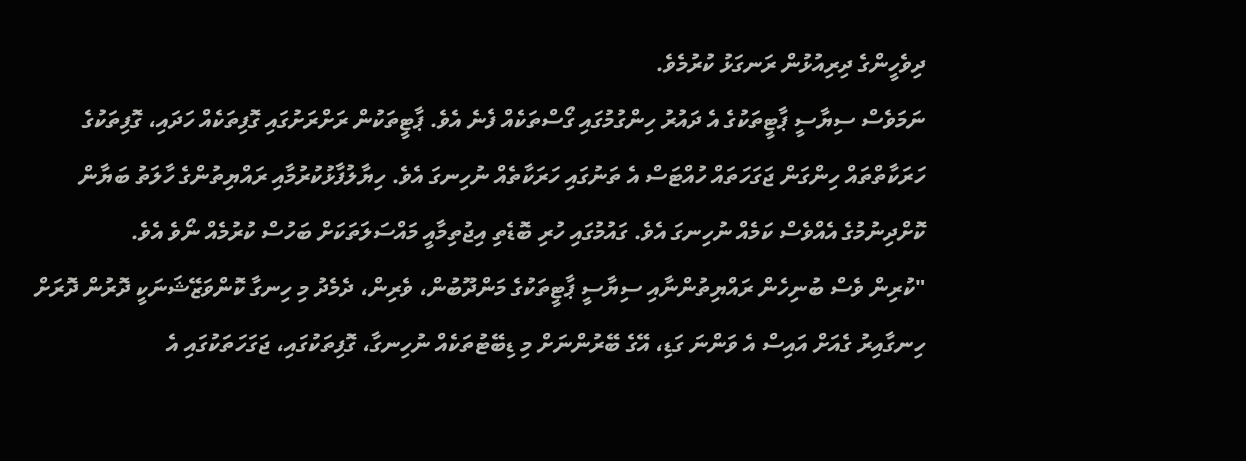ދިވެހީންގެ ދިރިއުޅުން ރަނގަޅު ކުރުމެވެ.
ނަމަވެސް ސިޔާސީ ޕާޓީތަކުގެ އެ ދައުރު ހިންގުމުގައި ގޯސްތަކެއް ފެނެ އެވެ. ޕާޓީތަކުން ރަށްރަށުގައި ގޮފިތަކެއް ހަދައި، ގޮފިތަކުގެ ހަރަކާތްތައް ހިންގަން ޖަގަހަތައް ހުއްޓަސް އެ ތަނުގައި ހަރަކާތެއް ނުހިނގަ އެވެ. ހިޔާލުފާޅުކުރުމާއި ރައްޔިތުންގެ ހާލަތު ބަޔާން ކޮށްދިނުމުގެ އެއްވެސް ކަމެއް ނުހިނގަ އެވެ. ގައުމުގައި ހުރި ބޮޑެތި އިޖުތިމާއީ މައްސަލަތަކަށް ބަހުސް ކުރުމެއް ނޯވެ އެވެ.
"ކުރިން ވެސް ބުނިހެން ރައްޔިތުންނާއި ސިޔާސީ ޕާޓީތަކުގެ މަންދޫބުން، ވެރިން، ދެމެދު މި ހިނގާ ކޮންވަޒޭޝަނަކީ ދޮރުން ދޮރަށް ހިނގާއިރު ގެއަށް އައިސް އެ ވަންނަ ގަޑި، އޭގެ ބޭރުންނަށް މި ޑިބޭޓުތަކެއް ނުހިނގާ، ގޮފިތަކުގައި، ޖަގަހަތަކުގައި އެ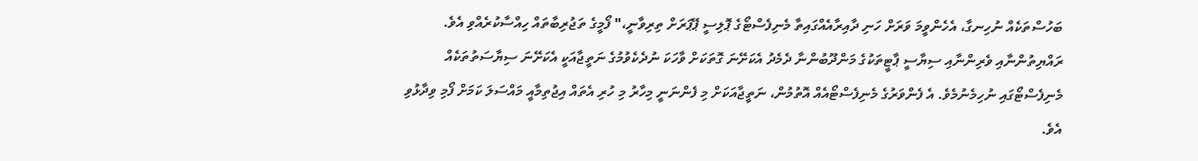ބަހުސްތަކެއް ނުހިނގާ، އެހެންވީމަ ވަރަށް ހަނި ދާއިރާއެއްގައިތާ މެނިފެސްޓޯގެ ޕޮލިސީ ޕޭޕަރަށް ތިރިވާނީ،" ފޯމީގެ ތަޖުރިބާތައް ހިއްސާކުރެއްވި އެވެ.
ރައްޔިތުންނާއި ވެރިންނާއި ސިޔާސީ ޕާޓީތަކުގެ މަންދޫބުންނާ ދެމެދު އެކަށޭނަ ގޮތަކަށް ވާހަކަ ނުދެކެވުމުގެ ނަތީޖާއަކީ އެކަށޭނަ ސިޔާސަތުތަކެއް މެނިފެސްޓޯގައި ނުހިމެނުމެވެ. އެ ފެންވަރުގެ މެނިފެސްޓޯއެއް އޮތުމުން، ނަތީޖާއަކަށް މި ފެންނަނީ މިހާރު މި ހުރި އެތައް އިޖުތިމާއީ މައްސަލަ ކަމަށް ފޯމި ވިދާޅުވި އެވެ.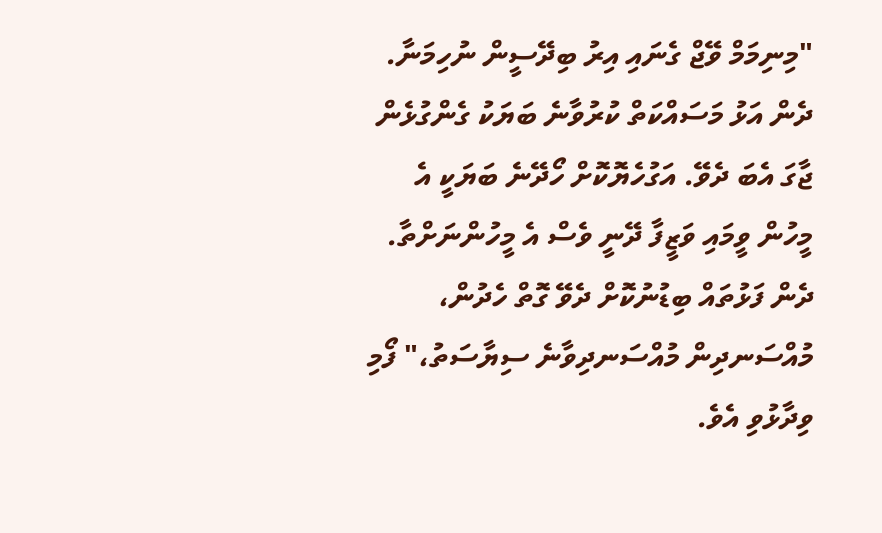"މިނިމަމް ވޭޖް ގެނައި އިރު ބިދޭސީން ނުހިމަނާ. ދެން އަޅު މަސައްކަތް ކުރުވާނެ ބަޔަކު ގެންގުޅެން ޖާގަ އެބަ ދެވޭ. އަގުހެޔޮކޮށް ހޯދޭނެ ބަޔަކީ އެ މީހުން ވީމައި ވަޒީފާ ދޭނީ ވެސް އެ މީހުންނަށްތާ. ދެން ފަޅުތައް ބިޑުނުކޮށް ދެވޭ ގޮތް ހެދުން، މުއްސަނދިން މުއްސަނދިވާނެ ސިޔާސަތު،" ފޯމި ވިދާޅުވި އެވެ.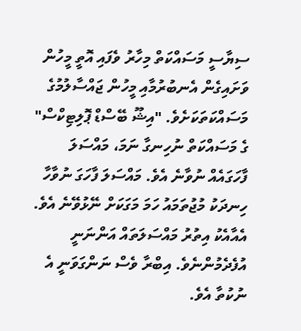ސިޔާސީ މަސައްކަތް މިހާރު ވެފައި އޮތީ މީހުން ވަށައިގެން އެނބުރުމާއި މީހުން ޖައްސާލުމުގެ މަސައްކަތަކަށެވެ. "އިޝޫ ބޭސްޑް ޕޮލިޓިކްސް" ގެ މަސައްކަތް ނުހިނގާ ނަމަ، މައްސަލަ ފާހަގައެއް ނުވާނެ އެވެ. މައްސަލަ ފާހަގަ ނުވާހާ ހިނދަކު މުޖުތަމައު ހަމަ މަގަކަށް ނޭޅުވޭނެ އެވެ. އެއާއެކު އިތުރު މައްސަލަތައް އަންނަނީ އުފެދެމުންނެވެ. އިބްރާ ވެސް ނަންގަވަނީ އެ ނުކުތާ އެވެ.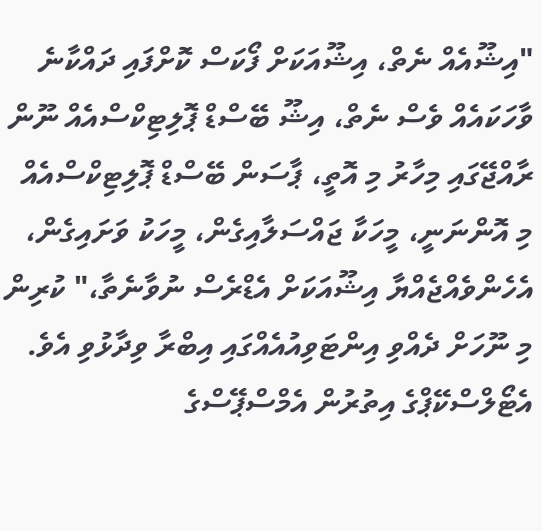"އިޝޫއެއް ނެތް، އިޝޫއަކަށް ފޯކަސް ކޮށްފައި ދައްކާނެ ވާހަކައެއް ވެސް ނެތް، އިޝޫ ބޭސްޑް ޕޮލިޓިކްސްއެއް ނޫން ރާއްޖޭގައި މިހާރު މި އޮތީ، ޕާސަން ބޭސްޑް ޕޮލިޓިކްސްއެއް މި އޮންނަނީ، މީހަކާ ޖައްސަލާއިގެން، މީހަކު ވަށައިގެން، އެހެންވެއްޖެއްޔާ އިޝޫއަކަށް އެޑްރެސް ނުވާނެތާ،" ކުރިން މި ނޫހަށް ދެއްވި އިންޓަވިއުއެއްގައި އިބްރާ ވިދާޅުވި އެވެ.
އެޓޯލްސްކޭޕްގެ އިތުރުން އެމްސްޕޭސްގެ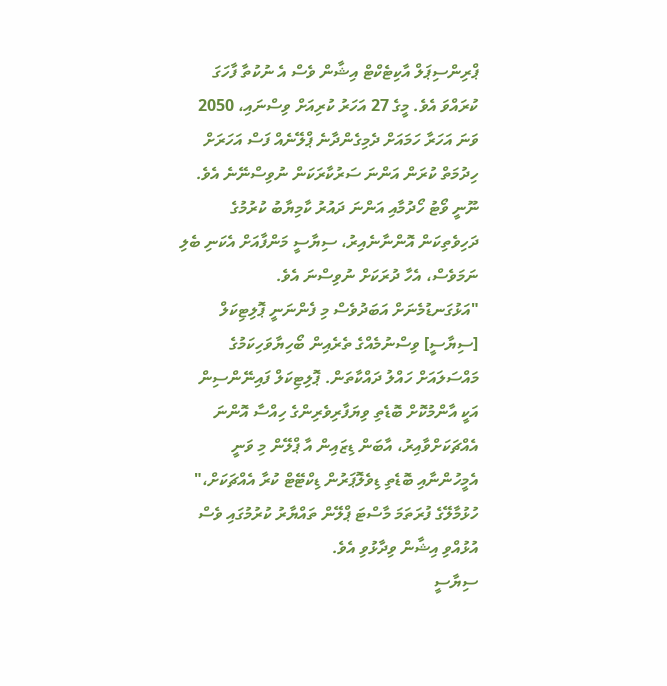ޕްރިންސިޕަލް އާކިޓެކްޓް އިޝާން ވެސް އެ ނުކުތާ ފާހަގަ ކުރައްވަ އެވެ. މީގެ 27 އަހަރު ކުރިއަށް ވިސްނައި، 2050 ވަނަ އަހަރާ ހަމައަށް ދެމިގެންދާނެ ޕްލޭނެއް ފަސް އަހަރަށް ހިދުމަތް ކުރަން އަންނަ ސަރުކާރަކަން ނުވިސްނޭނެ އެވެ. ނޫނީ ވޯޓު ހޯދުމާއި އަންނަ ދައުރު ކާމިޔާބު ކުރުމުގެ ދަހިވެތިކަން އޮންނާނެއިރު، ސިޔާސީ މަންފާއަށް އެކަނި ބެލި ނަމަވެސް، އެހާ ދުރަކަށް ނުވިސްނަ އެވެ.
"އަޅުގަނޑުމެނަށް އަބަދުވެސް މި ފެންނަނީ ޕޮލިޓިކަލް [ސިޔާސީ] ވިސްނުމެއްގެ ތެރެއިން ބޯހިޔާވަހިކަމުގެ މައްސަލައަށް ހައްލު ދައްކާތަން. ޕޮލިޓިކަލް ފައިނޭންސިން އަކީ އާންމުކޮށް ބޮޑެތި ވިޔަފާރިވެރިންގެ ހިއްސާ އޮންނަ އެއްޗަކަށްވާއިރު، އާބަން ޑިޒައިން އާ ޕްލޭން މި ވަނީ އެމީހުންނާއި ބޮޑެތި ޑިވެލޮޕަރުން ޑިކްޓޭޓް ކުރާ އެއްޗަކަށް،" ހުޅުމާލޭގެ ފުރަތަމަ މާސްޓަ ޕްލޭން ތައްޔާރު ކުރުމުގައި ވެސް އުޅުއްވި އިޝާން ވިދާޅުވި އެވެ.
ސިޔާސީ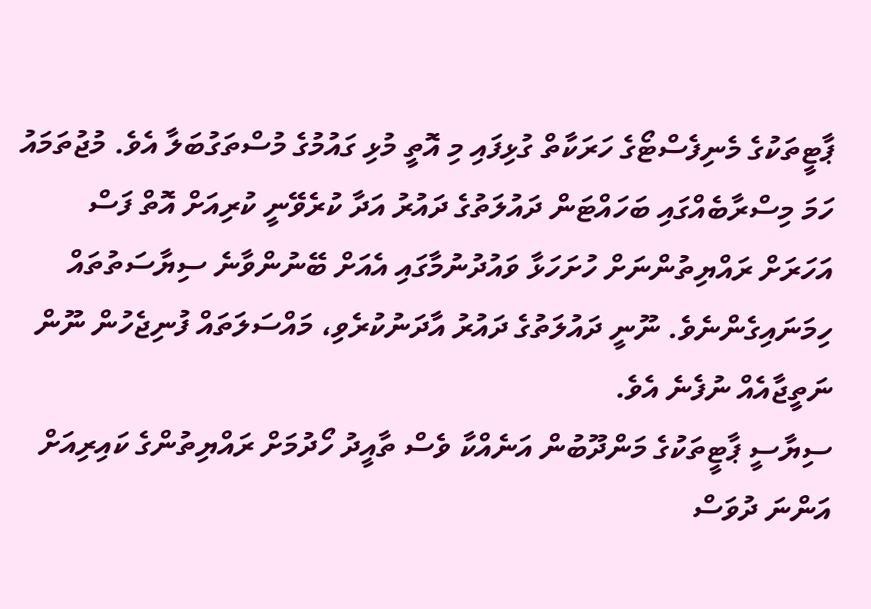ޕާޓީތަކުގެ މެނިފެސްޓޯގެ ހަރަކާތް ގުޅިފައި މި އޮތީ މުޅި ގައުމުގެ މުސްތަގުބަލާ އެވެ. މުޖުތަމައު ހަމަ މިސްރާބެއްގައި ބަހައްޓަން ދައުލަތުގެ ދައުރު އަދާ ކުރެވޭނީ ކުރިއަށް އޮތް ފަސް އަހަރަށް ރައްޔިތުންނަށް ހުށަހަޅާ ވައުދުނުމާގައި އެއަށް ބޭނުންވާނެ ސިޔާސަތުތައް ހިމަނައިގެންނެވެ. ނޫނީ ދައުލަތުގެ ދައުރު އާދަނުކުރެވި، މައްސަލަތައް ފުނިޖެހުން ނޫން ނަތީޖާއެއް ނުފެނެ އެވެ.
ސިޔާސީ ޕާޓީތަކުގެ މަންދޫބުން އަނެއްކާ ވެސް ތާއީދު ހޯދުމަށް ރައްޔިތުންގެ ކައިރިއަށް އަންނަ ދުވަސް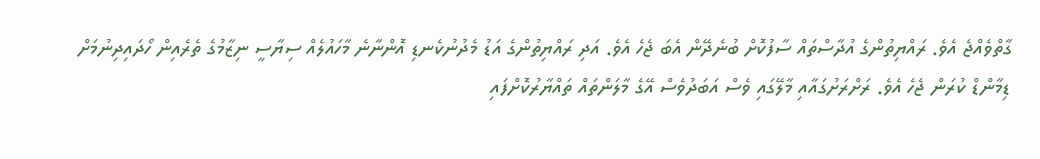ގާތްވެއްޖެ އެވެ. ރައްޔިތުންގެ އުދާސްތައް ސާފުކޮށް ބުނެދޭން އެބަ ޖެހެ އެވެ. އަދި ރައްޔިތުންގެ އަޑު މެދުނުކެނޑި އޮންނާނެ މާހައުލެއް ސިޔާސީ ނިޒާމުގެ ތެރެއިން ހޯދައިދިނުމަށް ޑިމާންޑް ކުރަން ޖެހެ އެވެ. ރަށްރަށުގައާއި މާލޭގައި ވެސް އަބަދުވެސް އޭގެ މާލަންތައް ތައްޔާރުކޮށްފައި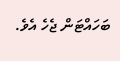ބަހައްޓަން ޖެހެ އެވެ.